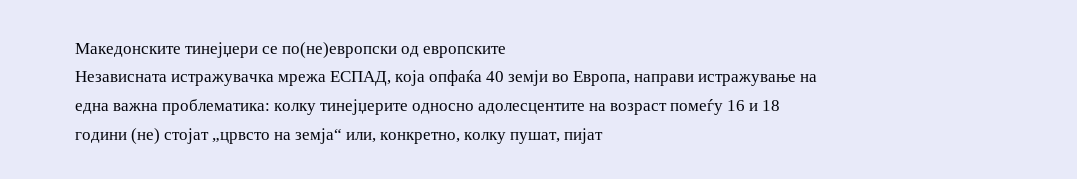Македонските тинејџери се по(не)европски од европските
Независната истражувачка мрежа ЕСПАД, која опфаќа 40 земји во Европа, направи истражување на една важна проблематика: колку тинејџерите односно адолесцентите на возраст помеѓу 16 и 18 години (не) стојат „црвсто на земја“ или, конкретно, колку пушат, пијат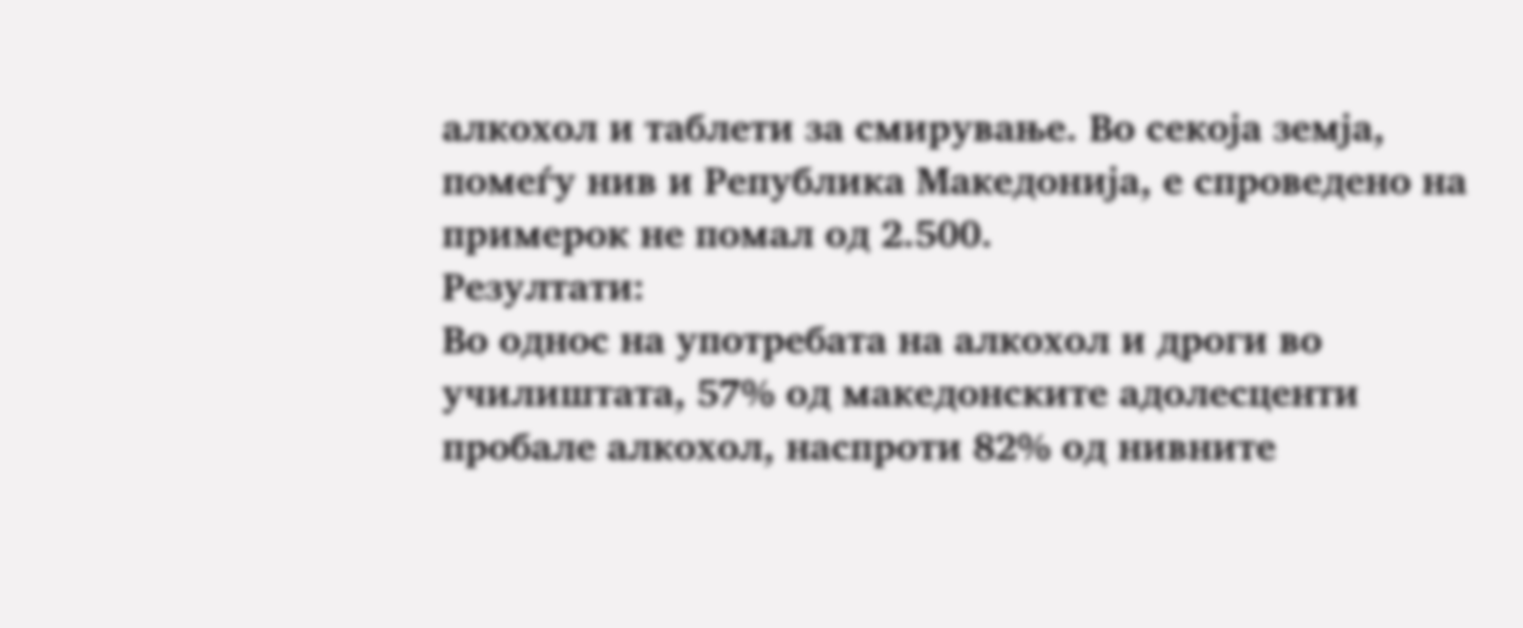алкохол и таблети за смирување. Во секоја земја, помеѓу нив и Република Македонија, е спроведено на примерок не помал од 2.500.
Резултати:
Во однос на употребата на алкохол и дроги во училиштата, 57% од македонските адолесценти пробале алкохол, наспроти 82% од нивните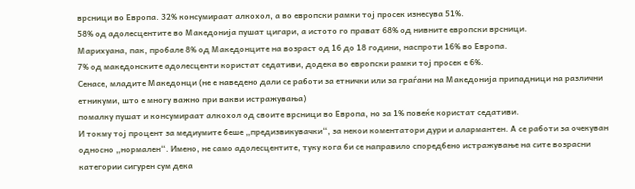врсници во Европа. 32% консумираат алкохол, а во европски рамки тој просек изнесува 51%.
58% од адолесцентите во Македонија пушат цигари, а истото го прават 68% од нивните европски врсници.
Марихуана, пак, пробале 8% од Македонците на возраст од 16 до 18 години, наспроти 16% во Европа.
7% од македонските адолесценти користат седативи, додека во европски рамки тој просек е 6%.
Сенасе, младите Македонци (не е наведено дали се работи за етнички или за граѓани на Македонија припадници на различни етникуми, што е многу важно при вакви истражувања)
помалку пушат и консумираат алкохол од своите врсници во Европа, но за 1% повеќе користат седативи.
И токму тој процент за медиумите беше „предизвикувачки“, за некои коментатори дури и алармантен. А се работи за очекуван односно „нормален“. Имено, не само адолесцентите, туку кога би се направило споредбено истражување на сите возрасни категории сигурен сум дека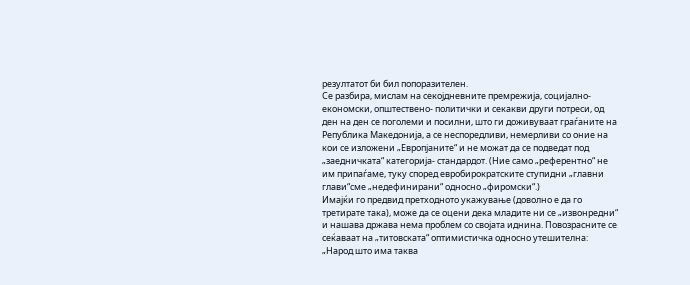резултатот би бил попоразителен.
Се разбира, мислам на секојдневните премрежија, социјално- економски, општествено- политички и секакви други потреси, од ден на ден се поголеми и посилни, што ги доживуваат граѓаните на Република Македонија, а се неспоредливи, немерливи со оние на кои се изложени „Европјаните“ и не можат да се подведат под „заедничката“ категорија- стандардот. (Ние само „референтно“ не им припаѓаме, туку според евробирократските ступидни „главни глави“сме „недефинирани“ односно „фиромски“.)
Имајќи го предвид претходното укажување (доволно е да го третирате така), може да се оцени дека младите ни се „извонредни“ и нашава држава нема проблем со својата иднина. Повозрасните се сеќаваат на „титовската“ оптимистичка односно утешителна: „Народ што има таква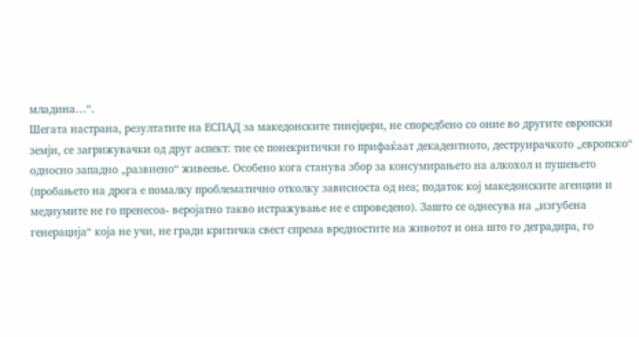младина…“.
Шегата настрана, резултатите на ЕСПАД за македонските тинејџери, не споредбено со оние во другите европски земји, се загрижувачки од друг аспект: тие се понекритички го прифаќаат декадентното, деструирачкото „европско“ односно западно „развиено“ живеење. Особено кога станува збор за консумирањето на алкохол и пушењето (пробањето на дрога е помалку проблематично отколку зависноста од неа; податок кој македонските агенции и медиумите не го пренесоа- веројатно такво истражување не е спроведено). Зашто се однесува на „изгубена генерација“ која не учи, не гради критичка свест спрема вредностите на животот и она што го деградира, го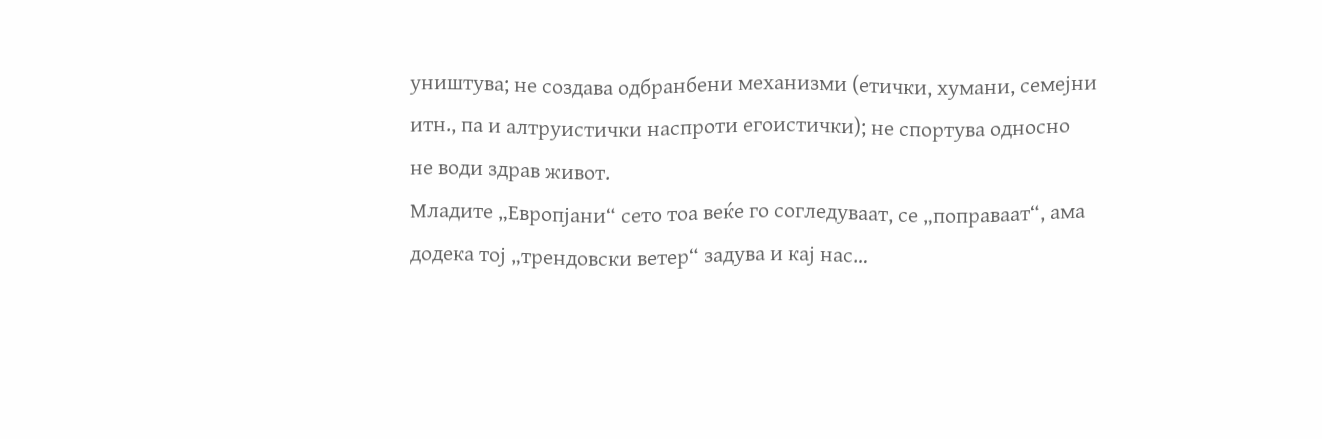уништува; не создава одбранбени механизми (етички, хумани, семејни итн., па и алтруистички наспроти егоистички); не спортува односно не води здрав живот.
Младите „Европјани“ сето тоа веќе го согледуваат, се „поправаат“, ама додека тој „трендовски ветер“ задува и кај нас…